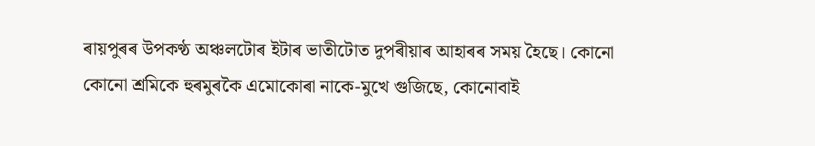ৰায়পুৰৰ উপকণ্ঠ অঞ্চলটোৰ ইটাৰ ভাতীটোত দুপৰীয়াৰ আহাৰৰ সময় হৈছে। কোনো কোনো শ্ৰমিকে হুৰমুৰকৈ এমোকোৰা নাকে-মুখে গুজিছে, কোনোবাই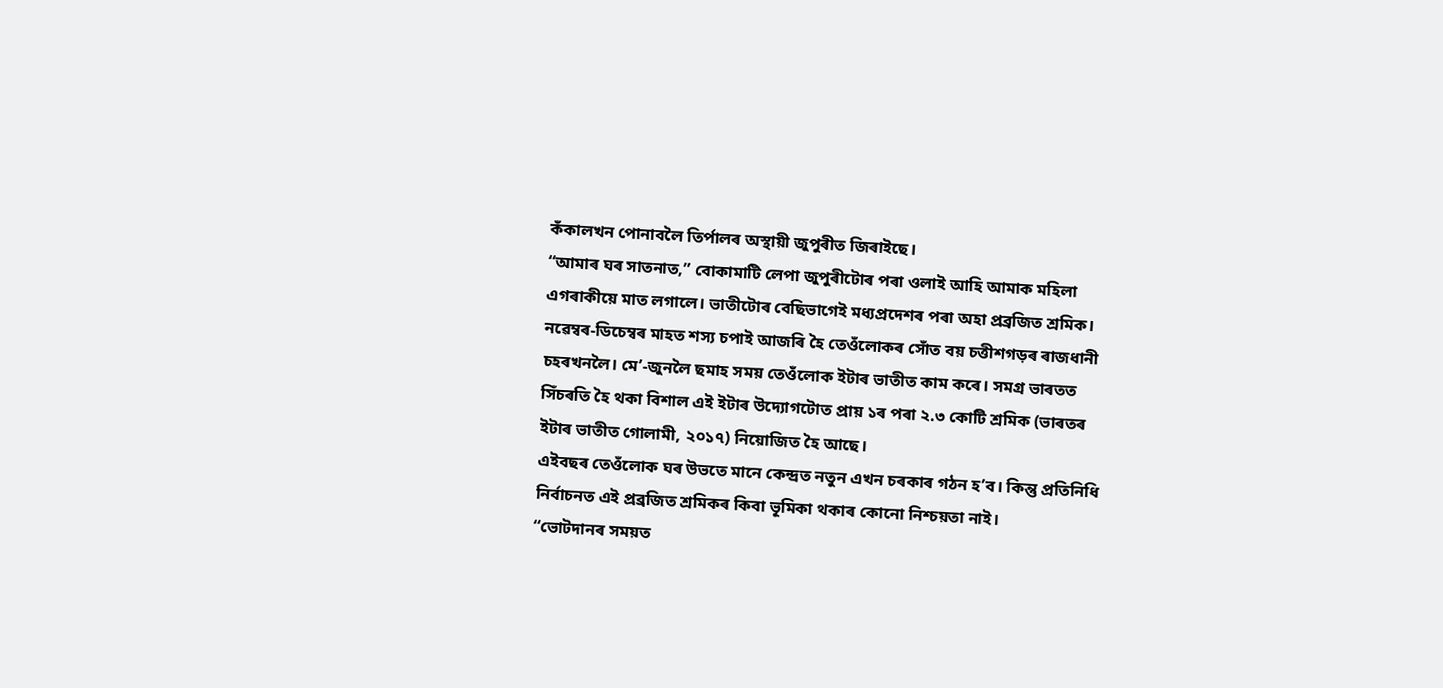কঁকালখন পোনাবলৈ তিৰ্পালৰ অস্থায়ী জুপুৰীত জিৰাইছে।
“আমাৰ ঘৰ সাতনাত,” বোকামাটি লেপা জুপুৰীটোৰ পৰা ওলাই আহি আমাক মহিলা এগৰাকীয়ে মাত লগালে। ভাতীটোৰ বেছিভাগেই মধ্যপ্ৰদেশৰ পৰা অহা প্ৰব্ৰজিত শ্ৰমিক। নৱেম্বৰ-ডিচেম্বৰ মাহত শস্য চপাই আজৰি হৈ তেওঁলোকৰ সোঁত বয় চত্তীশগড়ৰ ৰাজধানী চহৰখনলৈ। মে’-জুনলৈ ছমাহ সময় তেওঁলোক ইটাৰ ভাতীত কাম কৰে। সমগ্ৰ ভাৰতত সিঁচৰতি হৈ থকা বিশাল এই ইটাৰ উদ্যোগটোত প্ৰায় ১ৰ পৰা ২.৩ কোটি শ্ৰমিক (ভাৰতৰ ইটাৰ ভাতীত গোলামী, ২০১৭) নিয়োজিত হৈ আছে।
এইবছৰ তেওঁলোক ঘৰ উভতে মানে কেন্দ্ৰত নতুন এখন চৰকাৰ গঠন হ’ব। কিন্তু প্ৰতিনিধি নিৰ্বাচনত এই প্ৰব্ৰজিত শ্ৰমিকৰ কিবা ভূমিকা থকাৰ কোনো নিশ্চয়তা নাই।
“ভোটদানৰ সময়ত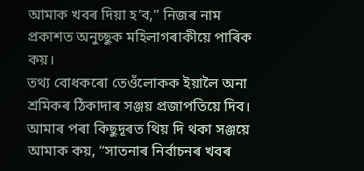আমাক খবৰ দিয়া হ’ব,” নিজৰ নাম প্ৰকাশত অনুচ্ছুক মহিলাগৰাকীয়ে পাৰিক কয়।
তথ্য বোধকৰো তেওঁলোকক ইয়ালৈ অনা শ্ৰমিকৰ ঠিকাদাৰ সঞ্জয় প্ৰজাপতিয়ে দিব। আমাৰ পৰা কিছুদূৰত থিয় দি থকা সঞ্জয়ে আমাক কয়, “সাতনাৰ নিৰ্বাচনৰ খবৰ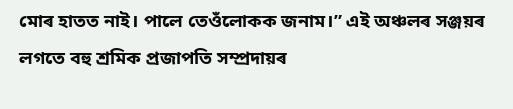মোৰ হাতত নাই। পালে তেওঁলোকক জনাম।” এই অঞ্চলৰ সঞ্জয়ৰ লগতে বহু শ্ৰমিক প্ৰজাপতি সম্প্ৰদায়ৰ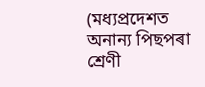(মধ্যপ্ৰদেশত অনান্য পিছপৰা শ্ৰেণী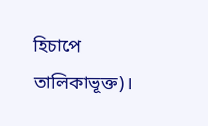হিচাপে তালিকাভূক্ত)।